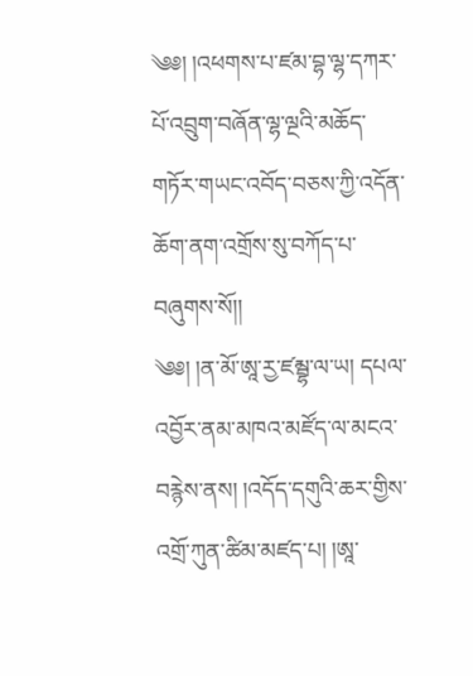༄༅། །འཕགས་པ་ཛམ་བྷ་ལྷ་དཀར་པོ་འབྲུག་བཞོན་ལྷ་ལྔའི་མཆོད་གཏོར་གཡང་འབོད་བཅས་ཀྱི་འདོན་ཆོག་ནག་འགྲོས་སུ་བཀོད་པ་བཞུགས་སོ།།
༄༅། །ན་མོ་ཨཱ་རྱ་ཛམྦྷ་ལ་ཡ། དཔལ་འབྱོར་ནམ་མཁའ་མཛོད་ལ་མངའ་བརྙེས་ནས། །འདོད་དགུའི་ཆར་གྱིས་འགྲོ་ཀུན་ཚིམ་མཛད་པ། །ཨཱ་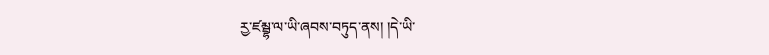རྱ་ཛམྦྷ་ལ་ཡི་ཞབས་བཏུད་ནས། །དེ་ཡི་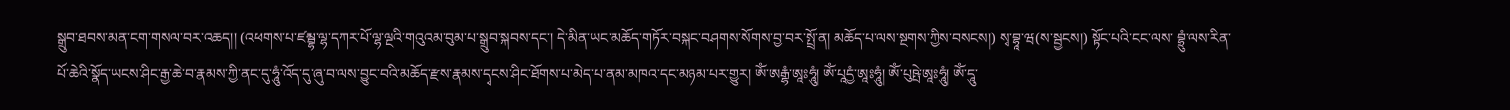སྒྲུབ་ཐབས་མན་ངག་གསལ་བར་འཆད།། (འཕགས་པ་ཛམྦྷ་ལྷ་དཀར་པོ་ལྷ་ལྔའི་གའུའམ་བུམ་པ་སྒྲུབ་སྐབས་དང་། དེ་མིན་ཡང་མཆོད་གཏོར་བསྐང་བཤགས་སོགས་བྱ་བར་སྤྲོ་ན། མཆོད་པ་ལས་སྔགས་ཀྱིས་བསངས།) སྭ་བྷཱ་ཝ(ས་སྦྱངས།) སྟོང་པའི་ངང་ལས་ བྷྲུཾ་ལས་རིན་པོ་ཆེའི་སྣོད་ཡངས་ཤིང་རྒྱ་ཆེ་བ་རྣམས་ཀྱི་ནང་དུ་ཧཱུཾ་འོད་དུ་ཞུ་བ་ལས་བྱུང་བའི་མཆོད་རྫས་རྣམས་དྭངས་ཤིང་ཐོགས་པ་མེད་པ་ནམ་མཁའ་དང་མཉམ་པར་གྱུར། ཨོཾ་ཨརྒྷཾ་ཨཱཿཧཱུཾ། ཨོཾ་པཱདྱཾ་ཨཱཿཧཱུཾ། ཨོཾ་པུཥྤེ་ཨཱཿཧཱུཾ། ཨོཾ་དཱུ་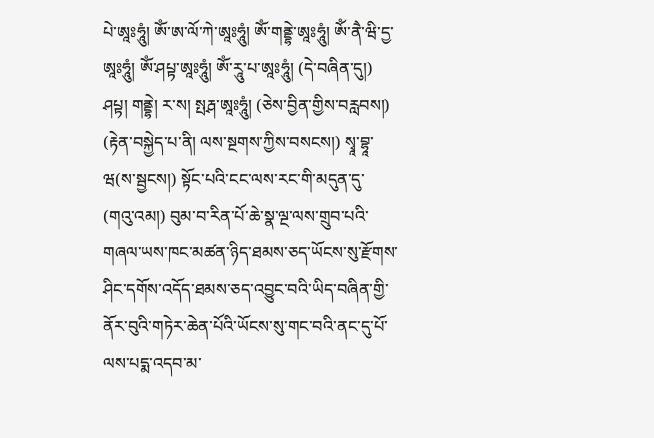པེ་ཨཱཿཧཱུཾ། ཨོཾ་ཨ་ལོ་ཀེ་ཨཱཿཧཱུཾ། ཨོཾ་གནྡྷེ་ཨཱཿཧཱུཾ། ཨོཾ་ནཻ་ཝི་དྱ་ཨཱཿཧཱུཾ། ཨོཾ་ཤཔྟ་ཨཱཿཧཱུཾ། ཨོཾ་རཱུ་པ་ཨཱཿཧཱུཾ། (དེ་བཞིན་དུ།) ཤཔྟ། གནྡྷེ། ར་ས། སྤརྴ་ཨཱཿཧཱུཾ། (ཅེས་བྱིན་གྱིས་བརླབས།)
(རྟེན་བསྐྱེད་པ་ནི། ལས་སྔགས་ཀྱིས་བསངས།) སྭཱ་བྷཱ་ཝ(ས་སྦྱངས།) སྟོང་པའི་ངང་ལས་རང་གི་མདུན་དུ་ (གའུ་འམ།) བུམ་བ་རིན་པོ་ཆེ་སྣ་ལྔ་ལས་གྲུབ་པའི་གཞལ་ཡས་ཁང་མཚན་ཉིད་ཐམས་ཅད་ཡོངས་སུ་རྫོགས་ཤིང་དགོས་འདོད་ཐམས་ཅད་འབྱུང་བའི་ཡིད་བཞིན་གྱི་ནོར་བུའི་གཏེར་ཆེན་པོའི་ཡོངས་སུ་གང་བའི་ནང་དུ་པོ་ལས་པདྨ་འདབ་མ་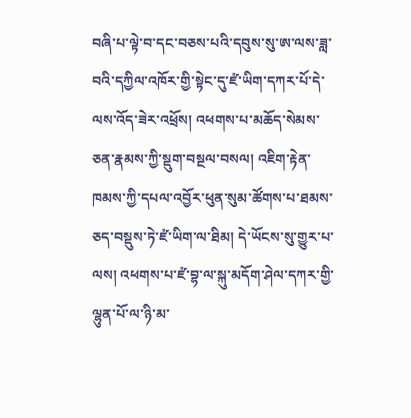བཞི་པ་ལྟེ་བ་དང་བཅས་པའི་དབུས་སུ་ཨ་ལས་ཟླ་བའི་དཀྱིལ་འཁོར་གྱི་སྟེང་དུ་ཛཾ་ཡིག་དཀར་པོ་དེ་ལས་འོད་ཟེར་འཕྲོས། འཕགས་པ་མཆོད་སེམས་ཅན་རྣམས་ཀྱི་སྡུག་བསྔལ་བསལ། འཇིག་རྟེན་ཁམས་ཀྱི་དཔལ་འབྱོར་ཕུན་སུམ་ཚོགས་པ་ཐམས་ཅད་བསྡུས་ཏེ་ཛཾ་ཡིག་ལ་ཐིམ། དེ་ཡོངས་སུ་གྱུར་པ་ལས། འཕགས་པ་ཛཾ་བྷ་ལ་སྐུ་མདོག་ཤེལ་དཀར་གྱི་ལྷུན་པོ་ལ་ཉི་མ་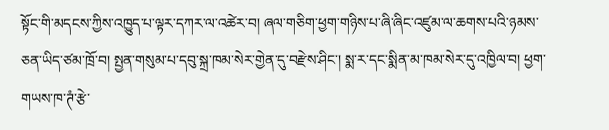སྟོང་གི་མདངས་ཀྱིས་འཁྱུད་པ་ལྟར་དཀར་ལ་འཚེར་བ། ཞལ་གཅིག་ཕྱག་གཉིས་པ་ཞི་ཞིང་འཛུམ་ལ་ཆགས་པའི་ཉམས་ཅན་ཡིད་ཙམ་ཁྲོ་བ། སྤྱན་གསུམ་པ་དབུ་སྐྲ་ཁམ་སེར་གྱེན་དུ་བརྫེས་ཤིང་། སྨ་ར་དང་སྨིན་མ་ཁམ་སེར་དུ་འཁྱིལ་བ། ཕྱག་གཡས་ཁ་ཊཾ་རྩེ་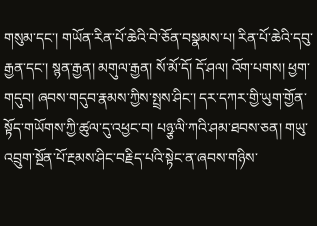གསུམ་དང་། གཡོན་རིན་པོ་ཆེའི་བེ་ཅོན་བསྣམས་པ། རིན་པོ་ཆེའི་དབུ་རྒྱན་དང་། སྙན་རྒྱན། མགུལ་རྒྱན། སོ་མོ་དོ། དོ་ཤལ། འོག་པགས། ཕྱག་གདུབ། ཞབས་གདུབ་རྣམས་ཀྱིས་སྤྲས་ཤིང་། དར་དཀར་གྱི་ཡུག་གྱོན་སྟོད་གཡོགས་ཀྱི་ཚུལ་དུ་འཕྱང་བ། པཉྩ་ལི་ཀའི་ཤམ་ཐབས་ཅན། གཡུ་འབྲུག་སྔོན་པོ་རྔམས་ཤིང་བརྗིད་པའི་སྟེང་ན་ཞབས་གཉིས་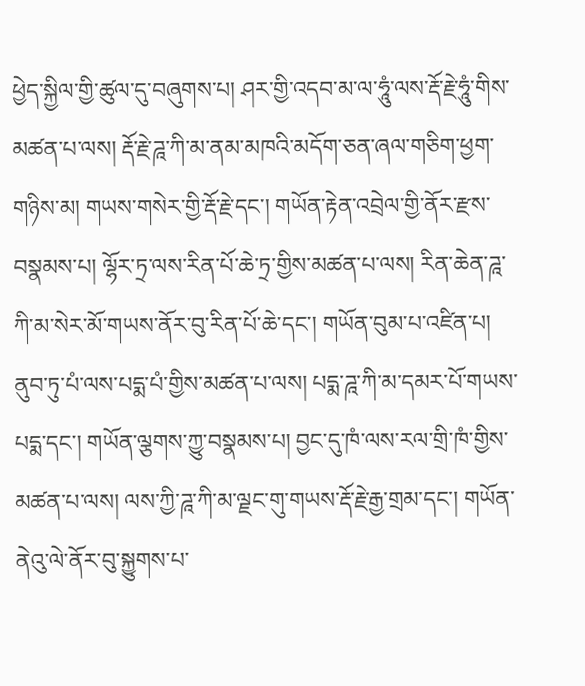ཕྱེད་སྐྱིལ་གྱི་ཚུལ་དུ་བཞུགས་པ། ཤར་གྱི་འདབ་མ་ལ་ཧཱུཾ་ལས་རྡོ་རྗེ་ཧཱུཾ་གིས་མཚན་པ་ལས། རྡོ་རྗེ་ཌཱ་ཀི་མ་ནམ་མཁའི་མདོག་ཅན་ཞལ་གཅིག་ཕྱག་གཉིས་མ། གཡས་གསེར་གྱི་རྡོ་རྗེ་དང་། གཡོན་རྟེན་འབྲེལ་གྱི་ནོར་རྫས་བསྣམས་པ། ལྷོར་ཏྲ་ལས་རིན་པོ་ཆེ་ཏྲ་གྱིས་མཚན་པ་ལས། རིན་ཆེན་ཌཱ་ཀི་མ་སེར་མོ་གཡས་ནོར་བུ་རིན་པོ་ཆེ་དང་། གཡོན་བུམ་པ་འཛིན་པ། ནུབ་ཏུ་པཾ་ལས་པདྨ་པཾ་གྱིས་མཚན་པ་ལས། པདྨ་ཌཱ་ཀི་མ་དམར་པོ་གཡས་པདྨ་དང་། གཡོན་ལྕགས་ཀྱུ་བསྣམས་པ། བྱང་དུ་ཁཾ་ལས་རལ་གྲི་ཁཾ་གྱིས་མཚན་པ་ལས། ལས་ཀྱི་ཌཱ་ཀི་མ་ལྗང་གུ་གཡས་རྡོ་རྗེ་རྒྱ་གྲམ་དང་། གཡོན་ནེའུ་ལེ་ནོར་བུ་སྐྱུགས་པ་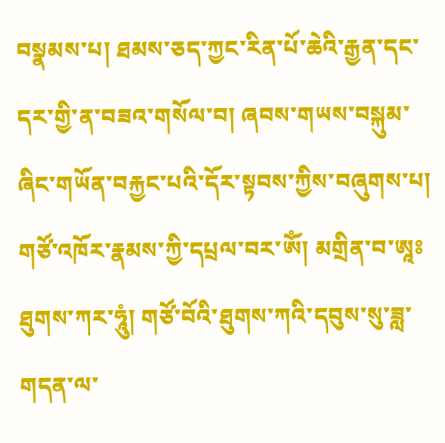བསྣམས་པ། ཐམས་ཅད་ཀྱང་རིན་པོ་ཆེའི་རྒྱན་དང་དར་གྱི་ན་བཟའ་གསོལ་བ། ཞབས་གཡས་བསྐུམ་ཞིང་གཡོན་བརྐྱང་པའི་དོར་སྟབས་ཀྱིས་བཞུགས་པ། གཙོ་འཁོར་རྣམས་ཀྱི་དཔྲལ་བར་ཨོཾ། མགྲིན་བ་ཨཱཿ ཐུགས་ཀར་ཧཱུཾ། གཙོ་བོའི་ཐུགས་ཀའི་དབུས་སུ་ཟླ་གདན་ལ་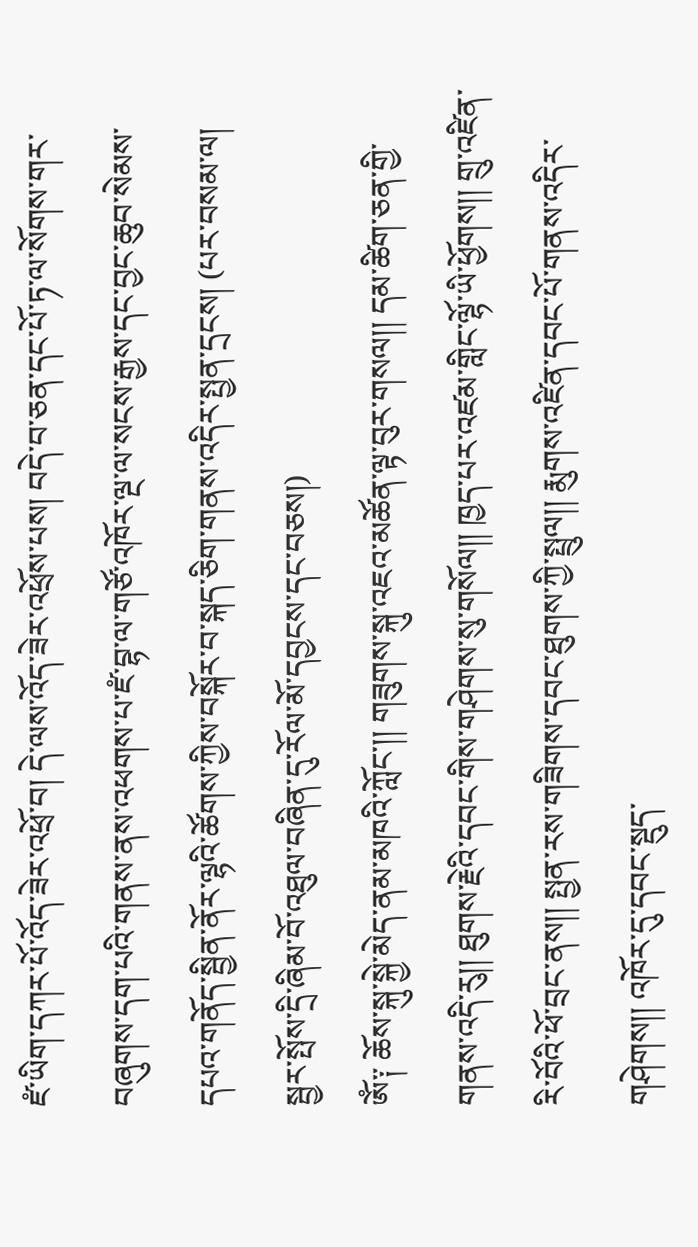ཛཾ་ཡིག་དཀར་པོ་འོད་ཟེར་འཕྲོ་བ། དེ་ལས་འོད་ཟེར་འཕྲོས་པས། བདེ་བ་ཅན་དང་པོ་ཏ་ལ་སོགས་གར་བཞུགས་དག་པའི་གནས་ནས་འཕགས་པ་ཛཾ་བྷ་ལ་གཙོ་འཁོར་ལྔ་ལ་སངས་རྒྱས་དང་བྱང་ཆུབ་སེམས་དཔའ་གནོད་སྦྱིན་ནོར་ལྷའི་ཚོགས་ཀྱིས་བསྐོར་བ་སྐད་ཅིག་གནས་འདིར་སྤྱན་དྲངས། (པར་བསམ་ལ། སྦྱར་སྤོས་དྲི་ཞིམ་བོ་འཐུལ་བཞིན་དུ་རོལ་མོ་དབྱངས་དང་བཅས།)
ཨོཾ༑ ཆོས་སྐུ་སྐྱེ་མེད་ནམ་མཁའི་ཀློང་།། གཟུགས་སྐུ་འཇའ་མཚོན་ལྟ་བུར་གསལ།། དམ་ཚིག་ཅན་གྱི་གནས་འདི་རུ།། ཐུགས་རྗེའི་དབང་གིས་གཤེགས་སུ་གསོལ།། ཁྱད་པར་འཛམ་གླིང་ལྷོ་ཡི་ཕྱོགས།། གྲུ་འཛིན་རི་བོའི་ཕོ་བྲང་ནས།། སྤྱན་རས་གཟིགས་དབང་ཐུགས་ཀྱི་སྤྲུལ།། རྨུགས་འཛིན་དབང་པོ་གནས་འདིར་གཤེགས།། འཁོར་དུ་དབང་སྡུད་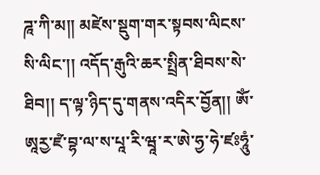ཌཱ་ཀི་མ།། མཛེས་སྡུག་གར་སྟབས་ལིངས་སི་ལིང་།། འདོད་རྒུའི་ཆར་སྤྲིན་ཐིབས་སེ་ཐིབ།། ད་ལྟ་ཉིད་དུ་གནས་འདིར་བྱོན།། ཨོཾ་ཨཱརྱ་ཛཾ་བྷ་ལ་ས་པཱ་རི་ཝཱ་ར་ཨེ་ཧྱ་ཧེ་ཛཿཧཱུཾ་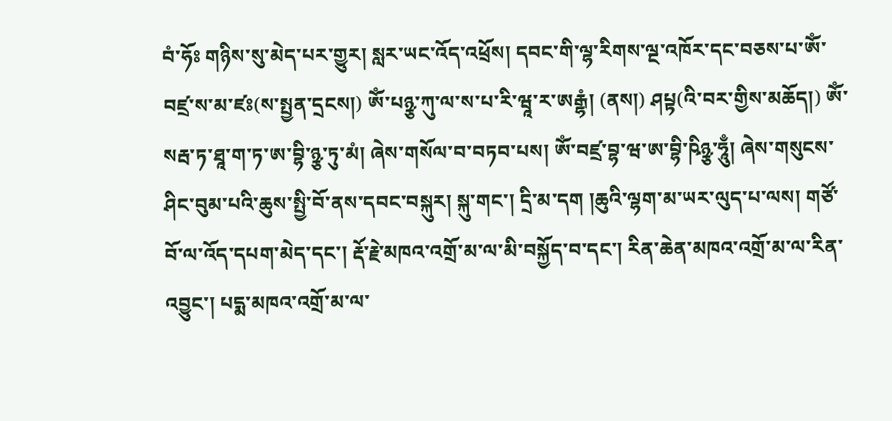བཾ་ཧོཿ གཉིས་སུ་མེད་པར་གྱུར། སླར་ཡང་འོད་འཕྲོས། དབང་གི་ལྷ་རིགས་ལྔ་འཁོར་དང་བཅས་པ་ཨོཾ་བཛྲ་ས་མ་ཛཿ(ས་སྤྱན་དྲངས།) ཨོཾ་པཉྩ་ཀུ་ལ་ས་པ་རི་ཝཱ་ར་ཨརྒྷཾ། (ནས།) ཤཔྟ(འི་བར་གྱིས་མཆོད།) ཨོཾ་སརྦ་ཏ་ཐཱ་ག་ཏ་ཨ་བྷི་ཉྩ་ཏུ་མཾ། ཞེས་གསོལ་བ་བཏབ་པས། ཨོཾ་བཛྲ་བྷ་ཝ་ཨ་བྷི་ཥིཉྩ་ཧཱུྃ། ཞེས་གསུངས་ཤིང་བུམ་པའི་ཆུས་སྤྱི་བོ་ནས་དབང་བསྐུར། སྐུ་གང་། དྲི་མ་དག །ཆུའི་ལྷག་མ་ཡར་ལུད་པ་ལས། གཙོ་བོ་ལ་འོད་དཔག་མེད་དང་། རྡོ་རྗེ་མཁའ་འགྲོ་མ་ལ་མི་བསྐྱོད་བ་དང་། རིན་ཆེན་མཁའ་འགྲོ་མ་ལ་རིན་འབྱུང་། པདྨ་མཁའ་འགྲོ་མ་ལ་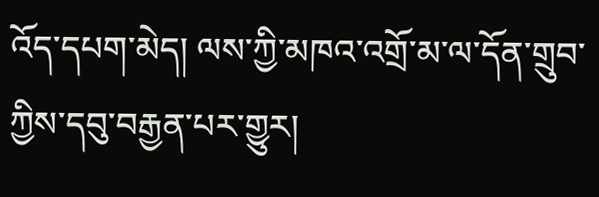འོད་དཔག་མེད། ལས་ཀྱི་མཁའ་འགྲོ་མ་ལ་དོན་གྲུབ་ཀྱིས་དབུ་བརྒྱན་པར་གྱུར།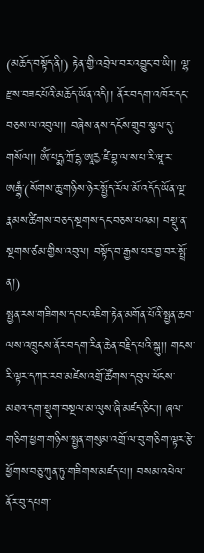(མཆོད་བསྟོད་ནི།) རྟེན་གྱི་འབྲེལ་བར་འབྱུང་བ་ཡི།། ལྷ་རྫས་བཟང་པོའི་མཆོད་ཡོན་འདི།། ནོར་བདག་འཁོར་དང་བཅས་ལ་འབུལ།། བཞེས་ནས་དངོས་གྲུབ་སྩལ་དུ་གསོལ།། ཨོཾ་པདྨ་ཀྲོ་དྷ་ཨཱརྱ་ཛཾ་བྷ་ལ་ས་པ་རི་ཝཱ་ར་ཨརྒྷཾ་(སོགས་ཆུ་གཉིས་ཉེར་སྤྱོད་རོལ་མོ་འདོད་ཡོན་ལྔ་རྣམས་ཚིགས་བཅད་སྔགས་དང་བཅས་པའམ། བསྡུ་ན་སྔགས་ཙམ་གྱིས་འབུལ། བསྟོད་བ་རྒྱས་པར་བྱ་བར་སྤྲོ་ན།)
སྤྱན་རས་གཟིགས་དབང་འཇིག་རྟེན་མགོན་པོའི་སྤྱན་ཆབ་ལས་འཁྲུངས་ནོར་བདག་རིན་ཆེན་བརྗིད་པའི་སྐུ།། གངས་རི་ལྟར་དཀར་རབ་མཛེས་འགྲོ་ཚོགས་དབུལ་ཕོངས་མཐའ་དག་སྡུག་བསྔལ་མ་ལུས་ཞི་མཛད་ཅིང་།། ཞལ་གཅིག་ཕྱག་གཉིས་སྤྱན་གསུམ་འགྲོ་ལ་བུ་གཅིག་ལྟར་རྩེ་ཕྱོགས་བཅུ་ཀུན་ཏུ་གཟིགས་མཛད་པ།། བསམ་འཕེལ་ནོར་བུ་དཔག་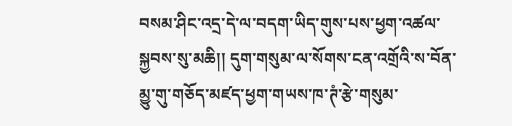བསམ་ཤིང་འདྲ་དེ་ལ་བདག་ཡིད་གུས་པས་ཕྱག་འཚལ་སྐྱབས་སུ་མཆི།། དུག་གསུམ་ལ་སོགས་ངན་འགྲོའི་ས་བོན་མྱུ་གུ་གཅོད་མཛད་ཕྱག་གཡས་ཁ་ཊཾ་རྩེ་གསུམ་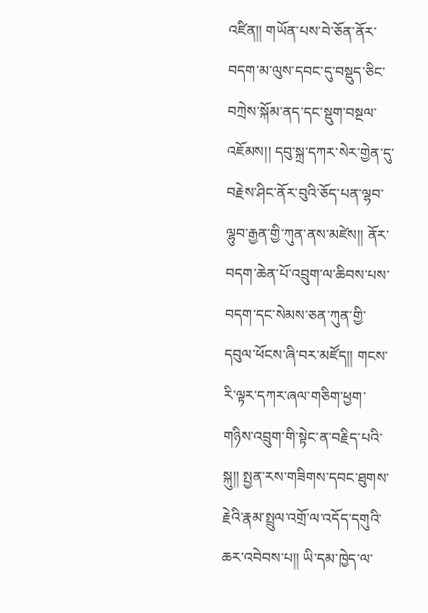འཛིན།། གཡོན་པས་བེ་ཅོན་ནོར་བདག་མ་ལུས་དབང་དུ་བསྡུད་ཅིང་བཀྲེས་སྐོམ་ནད་དང་སྡུག་བསྔལ་འཇོམས།། དབུ་སྐྲ་དཀར་སེར་གྱེན་དུ་བརྗེས་ཤིང་ནོར་བུའི་ཅོད་པན་ལྷབ་ལྷུབ་རྒྱན་གྱི་ཀུན་ནས་མཛེས།། ནོར་བདག་ཆེན་པོ་འབྲུག་ལ་ཆིབས་པས་བདག་དང་སེམས་ཅན་ཀུན་གྱི་དབུལ་ཕོངས་ཞི་བར་མཛོད།། གངས་རི་ལྟར་དཀར་ཞལ་གཅིག་ཕྱག་གཉིས་འབྲུག་གི་སྟེང་ན་བརྗིད་པའི་སྐུ།། སྤྱན་རས་གཟིགས་དབང་ཐུགས་རྗེའི་རྣམ་སྤྲུལ་འགྲོ་ལ་འདོད་དགུའི་ཆར་འབེབས་པ།། ཡི་དམ་ཁྱེད་ལ་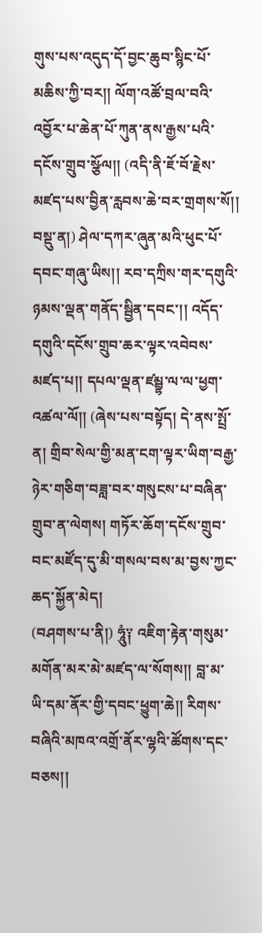གུས་པས་འདུད་དོ་བྱང་ཆུབ་སྙིང་པོ་མཆིས་ཀྱི་བར།། ལོག་འཚོ་བྲལ་བའི་འབྱོར་པ་ཆེན་པོ་ཀུན་ནས་རྒྱས་པའི་དངོས་གྲུབ་སྩོལ།། (འདི་ནི་ཇོ་བོ་རྗེས་མཛད་པས་བྱིན་རླབས་ཆེ་བར་གྲགས་སོ།། བསྡུ་ན།) ཤེལ་དཀར་ཞུན་མའི་ཕུང་པོ་དབང་གཞུ་ཡིས།། རབ་དཀྲིས་གར་དགུའི་ཉམས་ལྡན་གནོད་སྦྱིན་དབང་།། འདོད་དགུའི་དངོས་གྲུབ་ཆར་ལྟར་འབེབས་མཛད་པ།། དཔལ་ལྡན་ཛམྦྷ་ལ་ལ་ཕྱག་འཚལ་ལོ།། (ཞེས་པས་བསྟོད། དེ་ནས་སྤྲོ་ན། གྲིབ་སེལ་གྱི་མན་ངག་ལྟར་ཡིག་བརྒྱ་ཉེར་གཅིག་བཟླ་བར་གསུངས་པ་བཞིན་གྲུབ་ན་ལེགས། གཏོར་ཆོག་དངོས་གྲུབ་བང་མཛོད་དུ་མི་གསལ་བས་མ་བྱས་ཀྱང་ཆད་སྐྱོན་མེད།
(བཤགས་པ་ནི།) ཧཱུཾ༑ འཇིག་རྟེན་གསུམ་མགོན་མར་མེ་མཛད་ལ་སོགས།། བླ་མ་ཡི་དམ་ནོར་གྱི་དབང་ཕྱུག་ཆེ།། རིགས་བཞིའི་མཁའ་འགྲོ་ནོར་ལྷའི་ཚོགས་དང་བཅས།།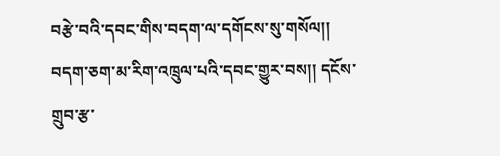བརྩེ་བའི་དབང་གིས་བདག་ལ་དགོངས་སུ་གསོལ།། བདག་ཅག་མ་རིག་འཁྲུལ་པའི་དབང་གྱུར་བས།། དངོས་གྲུབ་རྩ་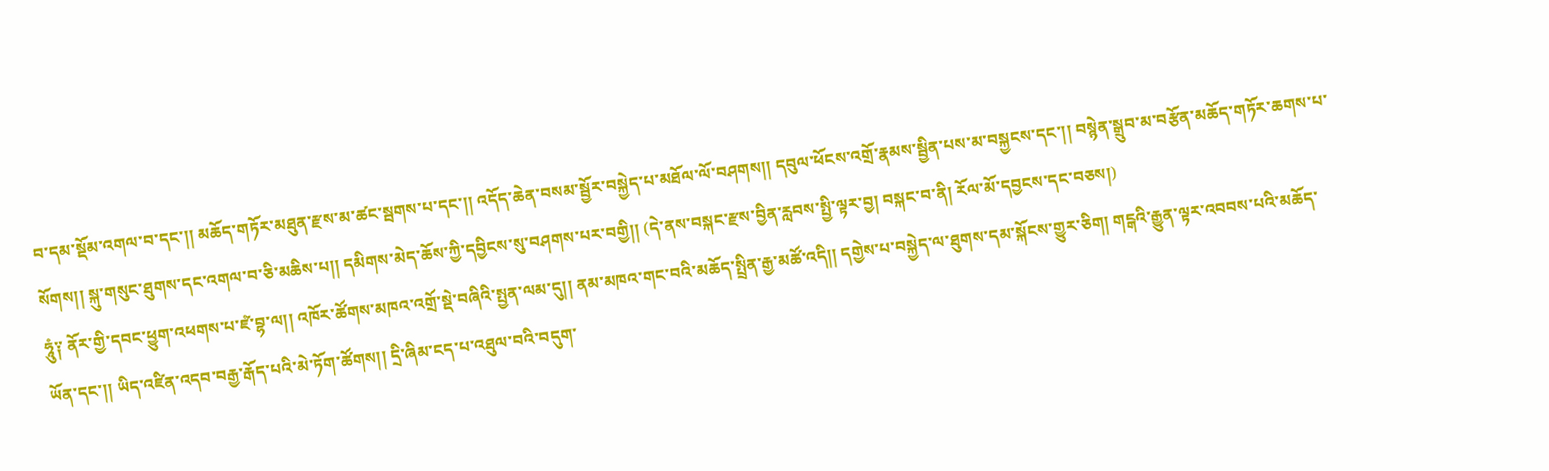བ་དམ་སྡོམ་འགལ་བ་དང་།། མཆོད་གཏོར་མཐུན་རྫས་མ་ཚང་སྦགས་པ་དང་།། འདོད་ཆེན་བསམ་སྦྱོར་བསྐྱེད་པ་མཐོལ་ལོ་བཤགས།། དབུལ་ཕོངས་འགྲོ་རྣམས་སྦྱིན་པས་མ་བསྐྱངས་དང་།། བསྙེན་སྒྲུབ་མ་བརྩོན་མཆོད་གཏོར་ཆགས་པ་སོགས།། སྐུ་གསུང་ཐུགས་དང་འགལ་བ་ཅི་མཆིས་པ།། དམིགས་མེད་ཆོས་ཀྱི་དབྱིངས་སུ་བཤགས་པར་བགྱི།། (དེ་ནས་བསྐང་རྫས་བྱིན་རླབས་སྤྱི་ལྟར་བྱ། བསྐང་བ་ནི། རོལ་མོ་དབྱངས་དང་བཅས།)
ཧཱུཾ༑ ནོར་གྱི་དབང་ཕྱུག་འཕགས་པ་ཛཾ་བྷ་ལ།། འཁོར་ཚོགས་མཁའ་འགྲོ་སྡེ་བཞིའི་སྤྱན་ལམ་དུ།། ནམ་མཁའ་གང་བའི་མཆོད་སྤྲིན་རྒྱ་མཚོ་འདི།། དགྱེས་པ་བསྐྱེད་ལ་ཐུགས་དམ་སྐོངས་གྱུར་ཅིག། གངྒའི་རྒྱུན་ལྟར་འབབས་པའི་མཆོད་ཡོན་དང་།། ཡིད་འཛིན་འདབ་བརྒྱ་རྒོད་པའི་མེ་ཏོག་ཚོགས།། དྲི་ཞིམ་ངད་པ་འཐུལ་བའི་བདུག་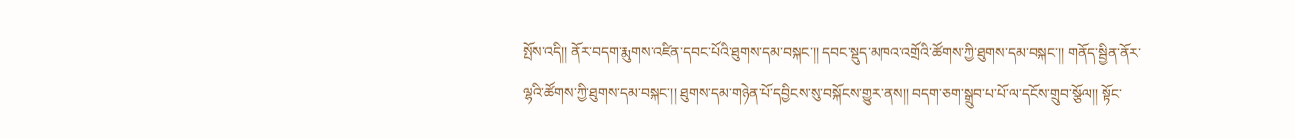སྤོས་འདི།། ནོར་བདག་རྨུགས་འཛིན་དབང་པོའི་ཐུགས་དམ་བསྐང་།། དབང་སྡུད་མཁའ་འགྲོའི་ཚོགས་ཀྱི་ཐུགས་དམ་བསྐང་།། གནོད་སྦྱིན་ནོར་ལྷའི་ཚོགས་ཀྱི་ཐུགས་དམ་བསྐང་།། ཐུགས་དམ་གཉེན་པོ་དབྱིངས་སུ་བསྐོངས་གྱུར་ནས།། བདག་ཅག་སྒྲུབ་པ་པོ་ལ་དངོས་གྲུབ་སྩོལ།། སྟོང་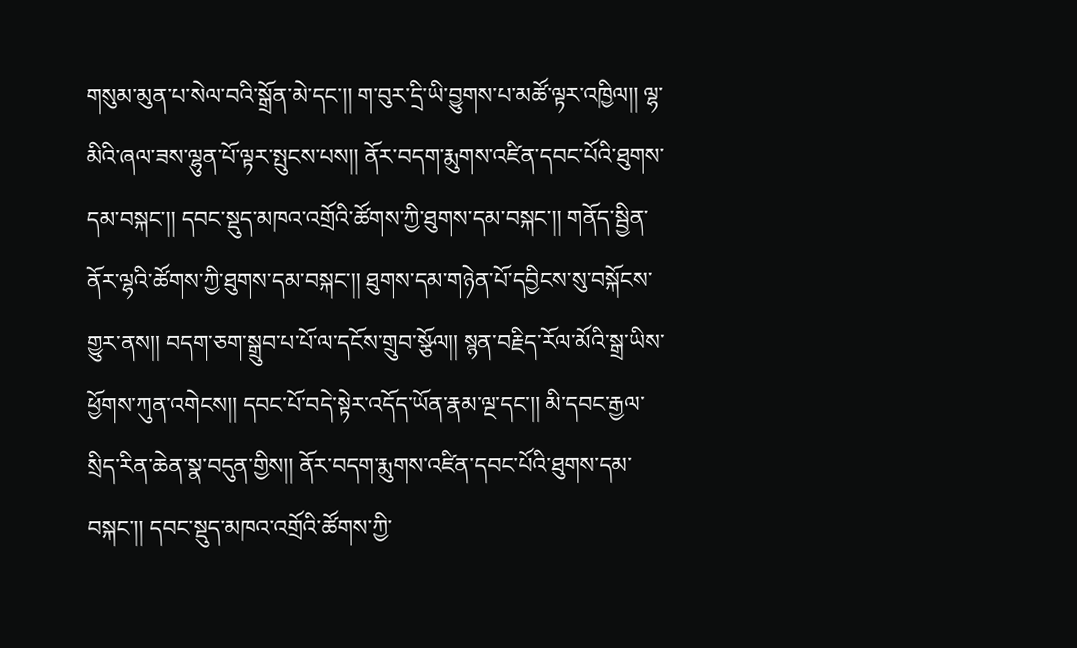གསུམ་མུན་པ་སེལ་བའི་སྒྲོན་མེ་དང་།། ག་བུར་དྲི་ཡི་བྱུགས་པ་མཚོ་ལྟར་འཁྱིལ།། ལྷ་མིའི་ཞལ་ཟས་ལྷུན་པོ་ལྟར་སྤུངས་པས།། ནོར་བདག་རྨུགས་འཛིན་དབང་པོའི་ཐུགས་དམ་བསྐང་།། དབང་སྡུད་མཁའ་འགྲོའི་ཚོགས་ཀྱི་ཐུགས་དམ་བསྐང་།། གནོད་སྦྱིན་ནོར་ལྷའི་ཚོགས་ཀྱི་ཐུགས་དམ་བསྐང་།། ཐུགས་དམ་གཉེན་པོ་དབྱིངས་སུ་བསྐོངས་གྱུར་ནས།། བདག་ཅག་སྒྲུབ་པ་པོ་ལ་དངོས་གྲུབ་སྩོལ།། སྙན་བརྗིད་རོལ་མོའི་སྒྲ་ཡིས་ཕྱོགས་ཀུན་འགེངས།། དབང་པོ་བདེ་སྟེར་འདོད་ཡོན་རྣམ་ལྔ་དང་།། མི་དབང་རྒྱལ་སྲིད་རིན་ཆེན་སྣ་བདུན་གྱིས།། ནོར་བདག་རྨུགས་འཛིན་དབང་པོའི་ཐུགས་དམ་བསྐང་།། དབང་སྡུད་མཁའ་འགྲོའི་ཚོགས་ཀྱི་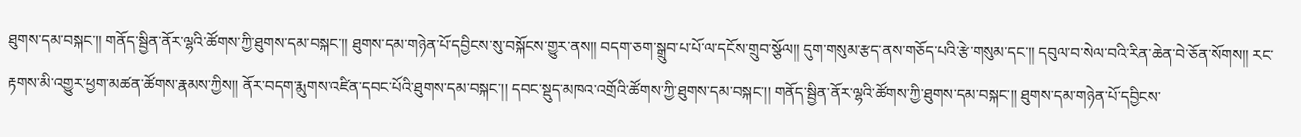ཐུགས་དམ་བསྐང་།། གནོད་སྦྱིན་ནོར་ལྷའི་ཚོགས་ཀྱི་ཐུགས་དམ་བསྐང་།། ཐུགས་དམ་གཉེན་པོ་དབྱིངས་སུ་བསྐོངས་གྱུར་ནས།། བདག་ཅག་སྒྲུབ་པ་པོ་ལ་དངོས་གྲུབ་སྩོལ།། དུག་གསུམ་རྩད་ནས་གཅོད་པའི་རྩེ་གསུམ་དང་།། དབུལ་བ་སེལ་བའི་རིན་ཆེན་བེ་ཅོན་སོགས།། རང་རྟགས་མི་འགྱུར་ཕྱག་མཚན་ཚོགས་རྣམས་ཀྱིས།། ནོར་བདག་རྨུགས་འཛིན་དབང་པོའི་ཐུགས་དམ་བསྐང་།། དབང་སྡུད་མཁའ་འགྲོའི་ཚོགས་ཀྱི་ཐུགས་དམ་བསྐང་།། གནོད་སྦྱིན་ནོར་ལྷའི་ཚོགས་ཀྱི་ཐུགས་དམ་བསྐང་།། ཐུགས་དམ་གཉེན་པོ་དབྱིངས་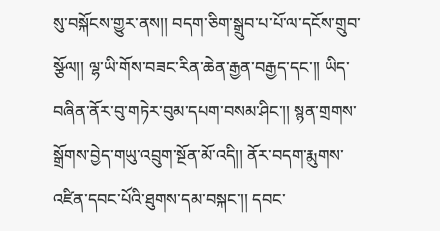སུ་བསྐོངས་གྱུར་ནས།། བདག་ཅིག་སྒྲུབ་པ་པོ་ལ་དངོས་གྲུབ་སྩོལ།། ལྷ་ཡི་གོས་བཟང་རིན་ཆེན་རྒྱན་བརྒྱད་དང་།། ཡིད་བཞིན་ནོར་བུ་གཏེར་བུམ་དཔག་བསམ་ཤིང་།། སྙན་གྲགས་སྒྲོགས་བྱེད་གཡུ་འབྲུག་སྔོན་མོ་འདི།། ནོར་བདག་རྨུགས་འཛིན་དབང་པོའི་ཐུགས་དམ་བསྐང་།། དབང་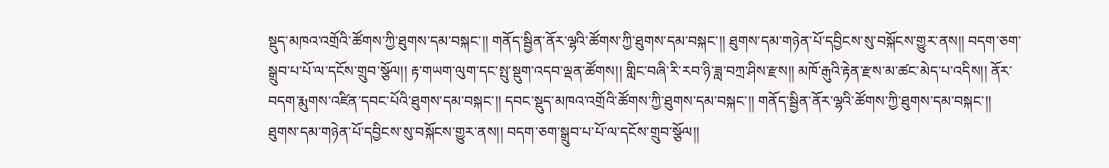སྡུད་མཁའ་འགྲོའི་ཚོགས་ཀྱི་ཐུགས་དམ་བསྐང་།། གནོད་སྦྱིན་ནོར་ལྷའི་ཚོགས་ཀྱི་ཐུགས་དམ་བསྐང་།། ཐུགས་དམ་གཉེན་པོ་དབྱིངས་སུ་བསྐོངས་གྱུར་ནས།། བདག་ཅག་སྒྲུབ་པ་པོ་ལ་དངོས་གྲུབ་སྩོལ།། རྟ་གཡག་ལུག་དང་སྤུ་སྡུག་འདབ་ལྡན་ཚོགས།། གླིང་བཞི་རི་རབ་ཉི་ཟླ་བཀྲ་ཤིས་རྫས།། མཁོ་རྒུའི་རྟེན་རྫས་མ་ཚང་མེད་པ་འདིས།། ནོར་བདག་རྨུགས་འཛིན་དབང་པོའི་ཐུགས་དམ་བསྐང་།། དབང་སྡུད་མཁའ་འགྲོའི་ཚོགས་ཀྱི་ཐུགས་དམ་བསྐང་།། གནོད་སྦྱིན་ནོར་ལྷའི་ཚོགས་ཀྱི་ཐུགས་དམ་བསྐང་།། ཐུགས་དམ་གཉེན་པོ་དབྱིངས་སུ་བསྐོངས་གྱུར་ནས།། བདག་ཅག་སྒྲུབ་པ་པོ་ལ་དངོས་གྲུབ་སྩོལ།།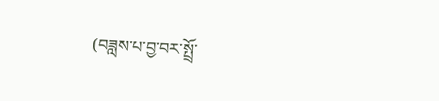(བཟླས་པ་བྱ་བར་སྤྲོ་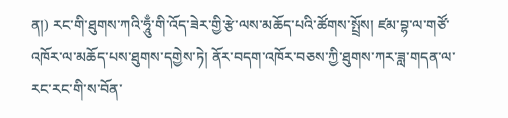ན།) རང་གི་ཐུགས་ཀའི་ཧཱུྃ་གི་འོད་ཟེར་གྱི་རྩེ་ལས་མཆོད་པའི་ཚོགས་སྤྲོས། ཛམ་བྷ་ལ་གཙོ་འཁོར་ལ་མཆོད་པས་ཐུགས་དགྱེས་ཏེ། ནོར་བདག་འཁོར་བཅས་ཀྱི་ཐུགས་ཀར་ཟླ་གདན་ལ་རང་རང་གི་ས་བོན་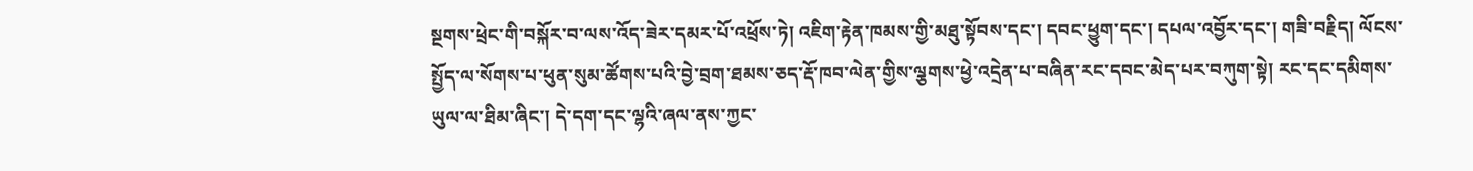སྔགས་ཕྲེང་གི་བསྐོར་བ་ལས་འོད་ཟེར་དམར་པོ་འཕྲོས་ཏེ། འཇིག་རྟེན་ཁམས་གྱི་མཐུ་སྟོབས་དང་། དབང་ཕྱུག་དང་། དཔལ་འབྱོར་དང་། གཟི་བརྗིད། ལོངས་སྤྱོད་ལ་སོགས་པ་ཕུན་སུམ་ཚོགས་པའི་བྱེ་བྲག་ཐམས་ཅད་རྡོ་ཁབ་ལེན་གྱིས་ལྕགས་ཕྱེ་འདྲེན་པ་བཞིན་རང་དབང་མེད་པར་བཀུག་སྟེ། རང་དང་དམིགས་ཡུལ་ལ་ཐིམ་ཞིང་། དེ་དག་དང་ལྷའི་ཞལ་ནས་ཀྱང་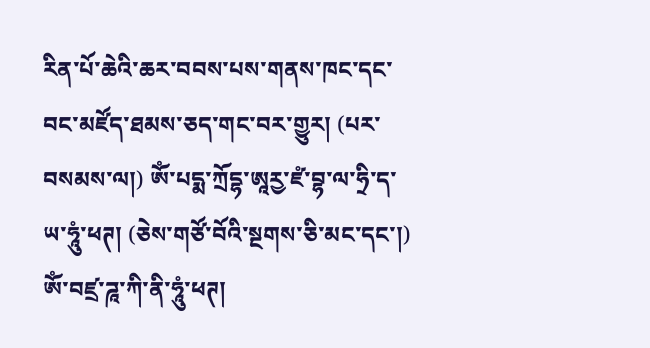རིན་པོ་ཆེའི་ཆར་བབས་པས་གནས་ཁང་དང་བང་མཛོད་ཐམས་ཅད་གང་བར་གྱུར། (པར་བསམས་ལ།) ཨོཾ་པདྨ་ཀྲོདྷ་ཨཱརྱ་ཛཾ་བྷ་ལ་ཧྲི་ད་ཡ་ཧཱུཾ་ཕཊ། (ཅེས་གཙོ་བོའི་སྔགས་ཅི་མང་དང་།) ཨོཾ་བཛྲ་ཌཱ་ཀི་ནི་ཧཱུཾ་ཕཊ།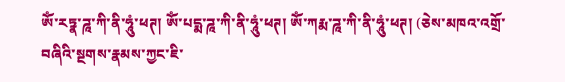ཨོཾ་རཏྣ་ཌཱ་ཀི་ནི་ཧཱུཾ་ཕཊ། ཨོཾ་པདྨ་ཌཱ་ཀི་ནི་ཧཱུཾ་ཕཊ། ཨོཾ་ཀརྨ་ཌཱ་ཀི་ནི་ཧཱུཾ་ཕཊ། (ཅེས་མཁའ་འགྲོ་བཞིའི་སྔགས་རྣམས་ཀྱང་ཇི་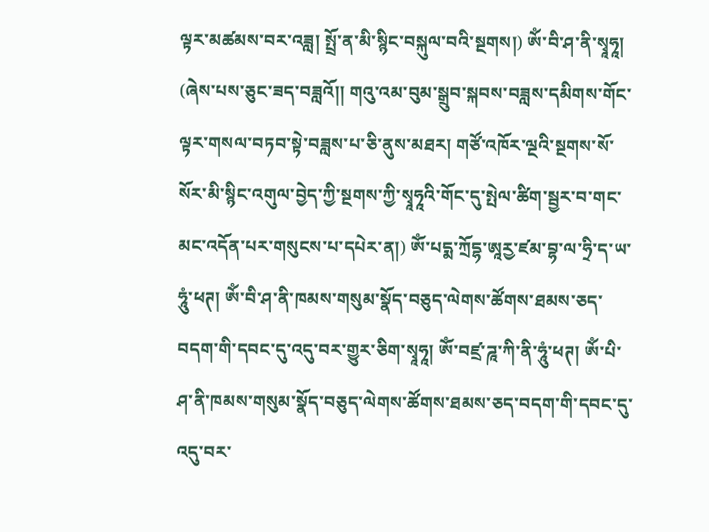ལྟར་མཚམས་བར་འཟླ། སྤྲོ་ན་མི་སྙིང་བསྐུལ་བའི་སྔགས།) ཨོཾ་བི་ཤ་ནི་སྭཱཧཱ། (ཞེས་པས་ཅུང་ཟད་བཟླའོ།། གའུ་འམ་བུམ་སྒྲུབ་སྐབས་བཟླས་དམིགས་གོང་ལྟར་གསལ་བཏབ་སྟེ་བཟླས་པ་ཅི་ནུས་མཐར། གཙོ་འཁོར་ལྔའི་སྔགས་སོ་སོར་མི་སྙིང་འགུལ་བྱེད་ཀྱི་སྔགས་ཀྱི་སྭཱཧཱའི་གོང་དུ་སྤེལ་ཚིག་སྦྱར་བ་གང་མང་འདོན་པར་གསུངས་པ་དཔེར་ན།) ཨོཾ་པདྨ་ཀྲོདྷ་ཨཱརྱ་ཛམ་བྷ་ལ་ཧྲི་ད་ཡ་ཧཱུཾ་ཕཊ། ཨོཾ་བི་ཤ་ནི་ཁམས་གསུམ་སྣོད་བཅུད་ལེགས་ཚོགས་ཐམས་ཅད་བདག་གི་དབང་དུ་འདུ་བར་གྱུར་ཅིག་སྭཱཧཱ། ཨོཾ་བཛྲ་ཌཱ་ཀི་ནི་ཧཱུཾ་ཕཊ། ཨོཾ་པི་ཤ་ནི་ཁམས་གསུམ་སྣོད་བཅུད་ལེགས་ཚོགས་ཐམས་ཅད་བདག་གི་དབང་དུ་འདུ་བར་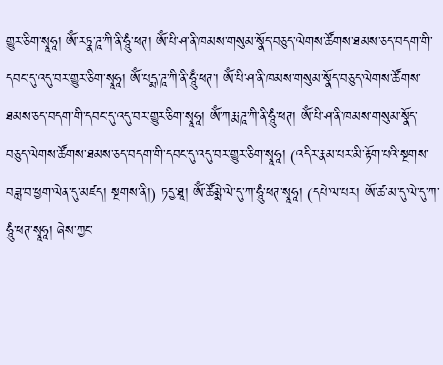གྱུར་ཅིག་སྭཱཧཱ། ཨོཾ་རཏྣ་ཌཱ་ཀི་ནི་ཧཱུཾ་ཕཊ། ཨོཾ་པི་ཤ་ནི་ཁམས་གསུམ་སྣོད་བཅུད་ལེགས་ཚོགས་ཐམས་ཅད་བདག་གི་དབང་དུ་འདུ་བར་གྱུར་ཅིག་སྭཱཧཱ། ཨོཾ་པདྨ་ཌཱ་ཀི་ནི་ཧཱུྃ་ཕཊ་། ཨོཾ་པི་ཤ་ནི་ཁམས་གསུམ་སྣོད་བཅུད་ལེགས་ཚོགས་ཐམས་ཅད་བདག་གི་དབང་དུ་འདུ་བར་གྱུར་ཅིག་སྭཱཧཱ། ཨོཾ་ཀརྨ་ཌཱ་ཀི་ནི་ཧཱུཾ་ཕཊ། ཨོཾ་པི་ཤ་ནི་ཁམས་གསུམ་སྣོད་བཅུད་ལེགས་ཚོགས་ཐམས་ཅད་བདག་གི་དབང་དུ་འདུ་བར་གྱུར་ཅིག་སྭཱཧཱ། (འདིར་རྣམ་པར་མི་རྟོག་པའི་སྔགས་བཟླ་བ་ཕྱག་ལེན་དུ་མཛད། སྔགས་ནི།) ཏདྱ་ཐཱ། ཨོཾ་ཚོམྨེ་ལེ་དུ་ཀ་ཧཱུཾ་ཕཊ་སྭཱཧཱ། (དཔེ་ལ་པར། ཨོ་ཚ་མ་དུ་ལེ་དུ་ཀ་ཧཱུཾ་ཕཊ་སྭཱཧཱ། ཞེས་ཀྱང་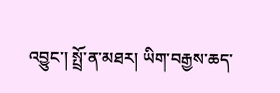འབྱུང་། སྤྲོ་ན་མཐར། ཡིག་བརྒྱས་ཆད་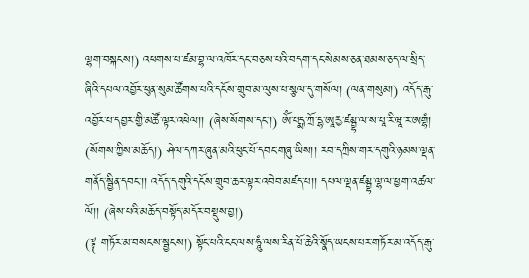ལྷག་བསྐངས།) འཕགས་པ་ཛམ་བྷ་ལ་འཁོར་དང་བཅས་པའི་བདག་དང་སེམས་ཅན་ཐམས་ཅད་ལ་སྲིད་ཞིའི་དཔལ་འབྱོར་ཕུན་སུམ་ཚོགས་པའི་དངོས་གྲུབ་མ་ལུས་པ་སྩལ་དུ་གསོལ། (ལན་གསུམ།) འདོད་རྒུ་འབྱོར་པ་དབྱར་གྱི་མཚོ་ལྟར་འཕེལ།། (ཞེས་སོགས་དང་།) ཨོཾ་པདྨ་ཀྲོ་དྷ་ཨཱརྱ་ཛམྦྷ་ལ་ས་པཱ་རི་ཝཱ་ར་ཨགྷཾ། (སོགས་ཀྱིས་མཆོད།) ཤེལ་དཀར་ཞུན་མའི་ཕུང་པོ་དབང་གཞུ་ཡིས།། རབ་དཀྲིས་གར་དགུའི་ཉམས་ལྡན་གནོད་སྦྱིན་དབང་།། འདོད་དགུའི་དངོས་གྲུབ་ཆར་ལྟར་འབེབ་མཛད་པ།། དཔལ་ལྡན་ཛམྦྷ་ལྷ་ལ་ཕྱག་འཚལ་ལོ།། (ཞེས་པའི་མཆོད་བསྟོད་མདོར་བསྡུས་བྱ།)
(༈ གཏོར་མ་བསངས་སྦྱངས།) སྟོང་པའི་ངང་ལས་ཧཱུཾ་ལས་རིན་པོ་ཆེའི་སྣོད་ཡངས་པར་གཏོར་མ་འདོད་རྒུ་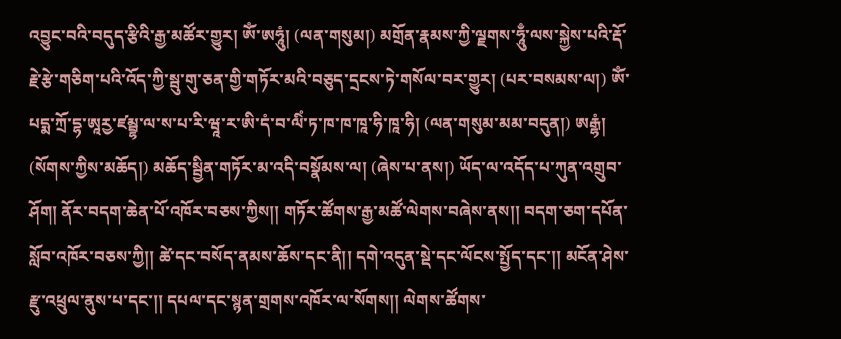འབྱུང་བའི་བདུད་རྩིའི་རྒྱ་མཚོར་གྱུར། ཨོཾ་ཨཧཱུཾ། (ལན་གསུམ།) མགྲོན་རྣམས་ཀྱི་ལྗགས་ཧཱུྃ་ལས་སྐྱེས་པའི་རྡོ་རྗེ་རྩེ་གཅིག་པའི་འོད་ཀྱི་སྦུ་གུ་ཅན་གྱི་གཏོར་མའི་བཅུད་དྲངས་ཏེ་གསོལ་བར་གྱུར། (པར་བསམས་ལ།) ཨོཾ་པདྨ་ཀྲོ་དྷ་ཨཱརྱ་ཛམྦྷ་ལ་ས་པ་རི་ཝཱ་ར་ཨི་དཾ་བ་ལིཾ་ཏ་ཁ་ཁ་ཁཱ་ཧི་ཁཱ་ཧི། (ལན་གསུམ་མམ་བདུན།) ཨརྒྷཾ། (སོགས་ཀྱིས་མཆོད།) མཆོད་སྦྱིན་གཏོར་མ་འདི་བསྣོམས་ལ། (ཞེས་པ་ནས།) ཡོད་ལ་འདོད་པ་ཀུན་འགྲུབ་ཤོག། ནོར་བདག་ཆེན་པོ་འཁོར་བཅས་ཀྱིས།། གཏོར་ཚོགས་རྒྱ་མཚོ་ལེགས་བཞེས་ནས།། བདག་ཅག་དཔོན་སློབ་འཁོར་བཅས་ཀྱི།། ཚེ་དང་བསོད་ནམས་ཆོས་དང་ནི།། དགེ་འདུན་སྡེ་དང་ལོངས་སྤྱོད་དང་།། མངོན་ཤེས་རྫུ་འཕྲུལ་ནུས་པ་དང་།། དཔལ་དང་སྙན་གྲགས་འཁོར་ལ་སོགས།། ལེགས་ཚོགས་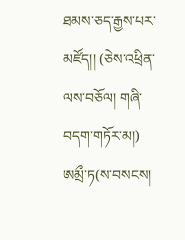ཐམས་ཅད་རྒྱས་པར་མཛོད།། (ཅེས་འཕྲིན་ལས་བཅོལ། གཞི་བདག་གཏོར་མ།) ཨམྲྀ་ཏ(ས་བསངས།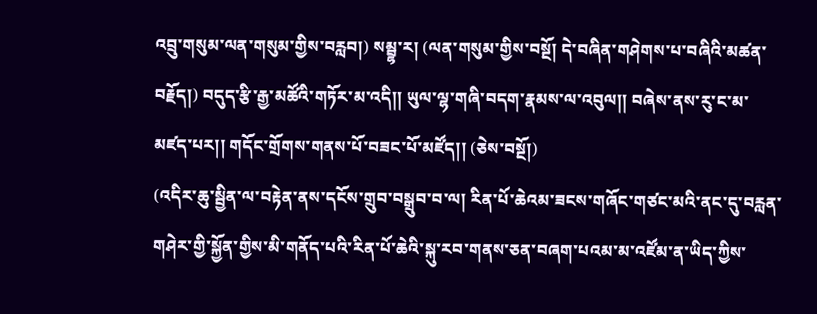འབྲུ་གསུམ་ལན་གསུམ་གྱིས་བརླབ།) སམྦྷ་ར། (ལན་གསུམ་གྱིས་བསྔོ། དེ་བཞིན་གཤེགས་པ་བཞིའི་མཚན་བརྗོད།) བདུད་རྩི་རྒྱ་མཚོའི་གཏོར་མ་འདི།། ཡུལ་ལྷ་གཞི་བདག་རྣམས་ལ་འབུལ།། བཞེས་ནས་རུ་ང་མ་མཛད་པར།། གདོང་གྲོགས་གནས་པོ་བཟང་པོ་མཛོད།། (ཅེས་བསྔོ།)
(འདིར་ཆུ་སྦྱིན་ལ་བརྟེན་ནས་དངོས་གྲུབ་བསྒྲུབ་བ་ལ། རིན་པོ་ཆེའམ་ཟངས་གཞོང་གཙང་མའི་ནང་དུ་བརླན་གཤེར་གྱི་སྐྱོན་གྱིས་མི་གནོད་པའི་རིན་པོ་ཆེའི་སྐུ་རབ་གནས་ཅན་བཞག་པའམ་མ་འཛོམ་ན་ཡིད་ཀྱིས་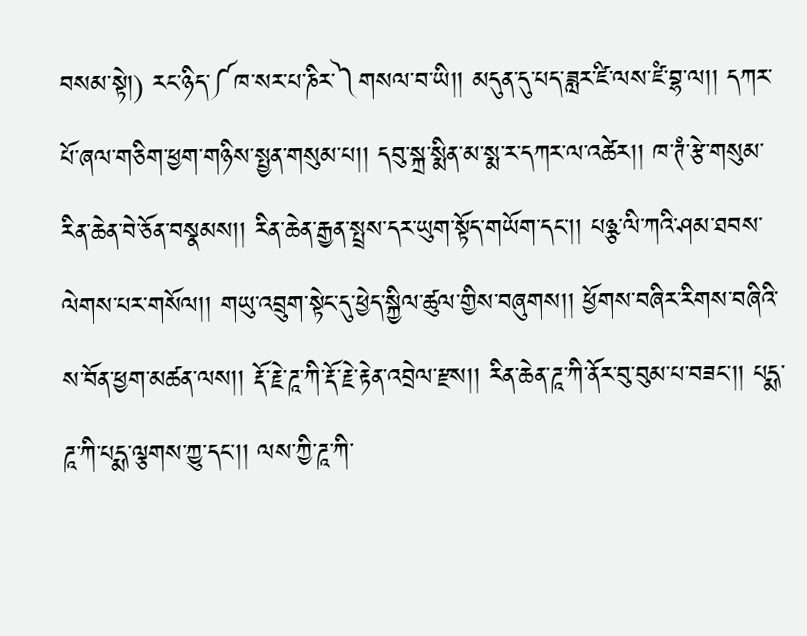བསམ་སྟེ།) རང་ཉིད་༼ཁ་སར་པ་ཎིར་༽གསལ་བ་ཡི།། མདུན་དུ་པད་ཟླར་ཛི་ལས་ཛཾ་བྷ་ལ།། དཀར་པོ་ཞལ་གཅིག་ཕྱག་གཉིས་སྤྱན་གསུམ་པ།། དབུ་སྐྲ་སྨིན་མ་སྨ་ར་དཀར་ལ་འཚེར།། ཁ་ཊཾ་རྩེ་གསུམ་རིན་ཆེན་བེ་ཅོན་བསྣམས།། རིན་ཆེན་རྒྱན་སྤྲས་དར་ཡུག་སྟོད་གཡོག་དང་།། པཉྩ་ལི་ཀའི་ཤམ་ཐབས་ལེགས་པར་གསོལ།། གཡུ་འབྲུག་སྟེང་དུ་ཕྱེད་སྐྱིལ་ཚུལ་གྱིས་བཞུགས།། ཕྱོགས་བཞིར་རིགས་བཞིའི་ས་བོན་ཕྱག་མཚན་ལས།། རྡོ་རྗེ་ཌཱ་ཀི་རྡོ་རྗེ་རྟེན་འབྲེལ་རྫས།། རིན་ཆེན་ཌཱ་ཀི་ནོར་བུ་བུམ་པ་བཟང་།། པདྨ་ཌཱ་ཀི་པདྨ་ལྕགས་ཀྱུ་དང་།། ལས་ཀྱི་ཌཱ་ཀི་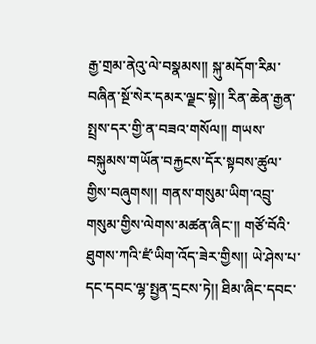རྒྱ་གྲམ་ནེའུ་ལེ་བསྣམས།། སྐུ་མདོག་རིམ་བཞིན་སྔོ་སེར་དམར་ལྗང་སྟེ།། རིན་ཆེན་རྒྱན་སྤྲས་དར་གྱི་ན་བཟའ་གསོལ།། གཡས་བསྐུམས་གཡོན་བརྐྱངས་དོར་སྟབས་ཚུལ་གྱིས་བཞུགས།། གནས་གསུམ་ཡིག་འབྲུ་གསུམ་གྱིས་ལེགས་མཚན་ཞིང་།། གཙོ་བོའི་ཐུགས་ཀའི་ཛཾ་ཡིག་འོད་ཟེར་གྱིས།། ཡེ་ཤེས་པ་དང་དབང་ལྷ་སྤྱན་དྲངས་ཏེ།། ཐིམ་ཞིང་དབང་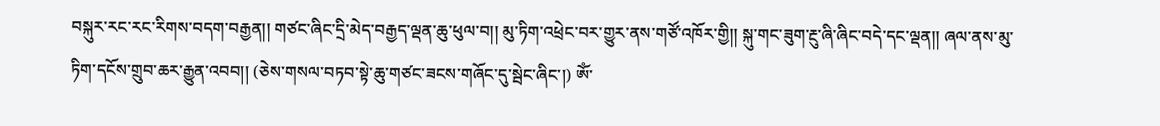བསྐུར་རང་རང་རིགས་བདག་བརྒྱན།། གཙང་ཞིང་དྲི་མེད་བརྒྱད་ལྡན་ཆུ་ཕུལ་བ།། མུ་ཏིག་འཕྲེང་བར་གྱུར་ནས་གཙོ་འཁོར་གྱི།། སྐུ་གང་ཟུག་རྔུ་ཞི་ཞིང་བདེ་དང་ལྡན།། ཞལ་ནས་མུ་ཏིག་དངོས་གྲུབ་ཆར་རྒྱུན་འབབ།། (ཅེས་གསལ་བཏབ་སྟེ་ཆུ་གཙང་ཟངས་གཞོང་དུ་སྦེང་ཞིང་།) ཨོཾ་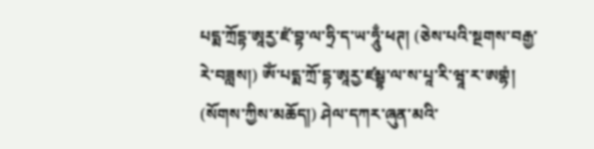པདྨ་ཀྲོདྷ་ཨཱརྱ་ཛཾ་བྷ་ལ་ཧྲི་ད་ཡ་ཧཱུྃ་ཕཊ། (ཅེས་པའི་སྔགས་བརྒྱ་རེ་བཟླས།) ཨོཾ་པདྨ་ཀྲོ་དྷ་ཨཱརྱ་ཛམྦྷ་ལ་ས་པཱ་རི་ཝཱ་ར་ཨགྷཾ། (སོགས་ཀྱིས་མཆོད།) ཤེལ་དཀར་ཞུན་མའི་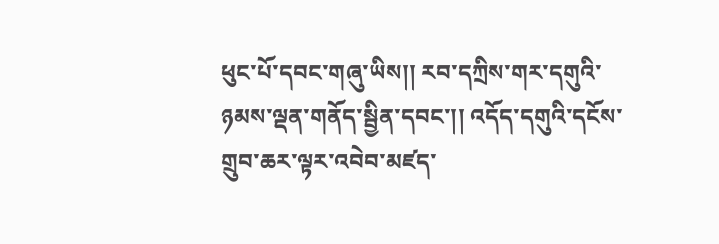ཕུང་པོ་དབང་གཞུ་ཡིས།། རབ་དཀྲིས་གར་དགུའི་ཉམས་ལྡན་གནོད་སྦྱིན་དབང་།། འདོད་དགུའི་དངོས་གྲུབ་ཆར་ལྟར་འབེབ་མཛད་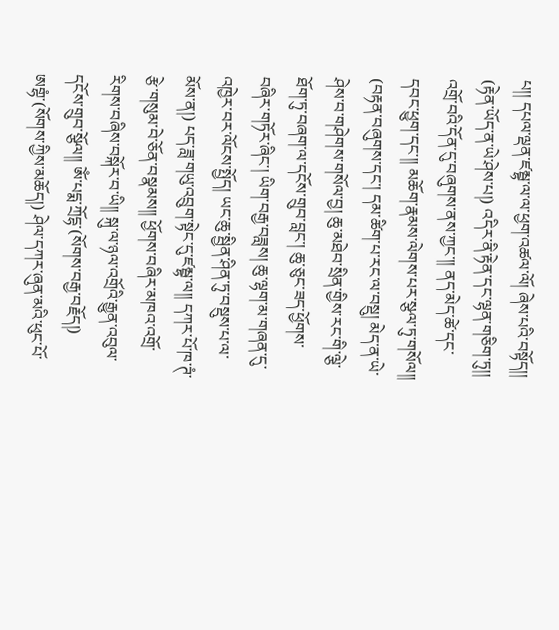པ།། དཔལ་ལྡན་ཛམྦྷ་ལ་ལ་ཕྱག་འཚལ་ལོ། ཞེས་པའི་བསྟོད།། (རྟེན་ཡོད་ན་ཡེ་ཤེས་པ།) འདིར་ནི་རྟེན་དང་ལྷན་གཅིག་ཏུ།། འགྲོ་བའི་དོན་དུ་བཞུགས་ནས་ཀྱང་།། ནད་མེད་ཚེ་དང་དབང་ཕྱུག་དང་།། མཆོག་རྣམས་ལེགས་པར་སྩལ་ཏུ་གསོལ།། (བརྟན་བཞུགས་དང་། དམ་ཚིག་པ་རང་ལ་བསྡུ། མེད་ན་ཡེ་ཤེས་བ་གཤེགས་གསོལ་བྱ། ཆུ་མཐེབ་སྲིན་གྱིས་རང་གི་ལྕེ་ཐོག་ཏུ་བཞག་ལ་དངོས་གྲུབ་བླང་། ཆུ་ཅུང་ཟད་ཕྱོགས་བཞིར་གཏོར་ཞིང་། ཡིག་བརྒྱ་བཟླས། ཆུ་ལྷག་མ་གཞན་དུ་འཁྱེར་བར་ལོངས་སྤྱོད། ཡང་ཆུ་སྦྱིན་ཤིན་ཏུ་བསྡུས་པ་ལ་མོས་ན།) པད་ཟླ་གཡུ་འབྲུག་སྟེང་དུ་ཛམྦྷ་ལ།། དཀར་པོ་ཁ་ཊཾ་རྩེ་གསུམ་བེ་ཅོན་བསྣམས།། ཕྱོགས་བཞིར་མཁའ་འགྲོ་རིགས་བཞིས་བསྐོར་བ་ཡི།། སྐུ་ལ་ཉལ་འགྲོའི་རྒྱུན་འབུལ་དངོས་གྲུབ་སྩོལ།། ཨོཾ་པདྨ་ཀྲོདྷ་(སོགས་བརྒྱ་བརྗོད།) ཨགྷཾ་(སོགས་ཀྱིས་མཆོད།) ཤེལ་དཀར་ཞུན་མའི་ཕུང་པོ་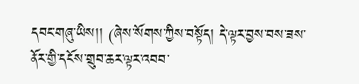དབང་གཞུ་ཡིས།། (ཞེས་སོགས་ཀྱིས་བསྟོད། དེ་ལྟར་བྱས་བས་ཟས་ནོར་གྱི་དངོས་གྲུབ་ཆར་ལྟར་འབབ་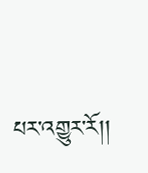པར་འགྱུར་རོ།།